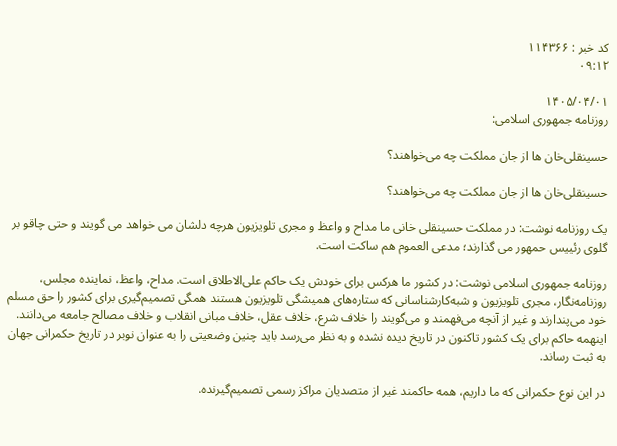کد خبر : ۱۱۴۳۶۶
۰۹:۱۲

۱۴۰۵/۰۴/۰۱
روزنامه جمهوری اسلامی:

حسینقلی‌خان ها از جان مملکت چه می‌خواهند؟

حسینقلی‌خان ها از جان مملکت چه می‌خواهند؟

یک روزنامه نوشت: در مملکت حسینقلی خانی ما مداح و واعظ و مجری تلویزیون هرچه دلشان می خواهد می گویند و حتی چاقو بر گلوی رئییس حمهور می گذارند؛ مدعی العموم هم ساکت است.

روزنامه جمهوری اسلامی نوشت: در کشور ما هرکس برای خودش یک حاکم علی‌الاطلاق است. مداح، واعظ، نماینده مجلس، روزنامه‌نگار، مجری تلویزیون و شبه‌کارشناسانی که ستاره‌های همیشگی تلویزیون هستند همگی تصمیم‌گیری برای کشور را حق مسلم خود می‌پندارند و غیر از آنچه می‌فهمند و می‌گویند را خلاف شرع، خلاف عقل، خلاف مبانی انقلاب و خلاف مصالح جامعه می‌دانند. اینهمه حاکم برای یک کشور تاکنون در تاریخ دیده نشده و به نظر می‌رسد باید چنین وضعیتی را به عنوان نوبر در تاریخ حکمرانی جهان به ثبت رساند.

در این نوع حکمرانی که ما داریم، همه حاکمند غیر از متصدیان مراکز رسمی تصمیم‌گیرنده.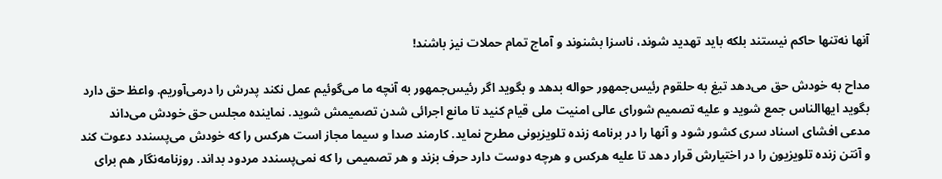آنها نه‌تنها حاکم نیستند بلکه باید تهدید شوند، ناسزا بشنوند و آماج تمام حملات نیز باشند!

مداح به خودش حق می‌دهد تیغ به حلقوم رئیس‌جمهور حواله بدهد و بگوید اگر رئیس‌جمهور به آنچه ما می‌گوئیم عمل نکند پدرش را درمی‌آوریم. واعظ حق دارد بگوید ایهاالناس جمع شوید و علیه تصمیم شورای عالی امنیت ملی قیام کنید تا مانع اجرائی شدن تصمیمش شوید. نماینده مجلس حق خودش می‌داند مدعی افشای اسناد سری کشور شود و آنها را در برنامه زنده تلویزیونی مطرح نماید. کارمند صدا و سیما مجاز است هرکس را که خودش می‌پسندد دعوت کند و آنتن زنده تلویزیون را در اختیارش قرار دهد تا علیه هرکس و هرچه دوست دارد حرف بزند و هر تصمیمی را که نمی‌پسندد مردود بداند. روزنامه‌نگار هم برای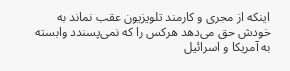اینکه از مجری و کارمند تلویزیون عقب نماند به خودش حق می‌دهد هرکس را که نمی‌پسندد وابسته به آمریکا و اسرائیل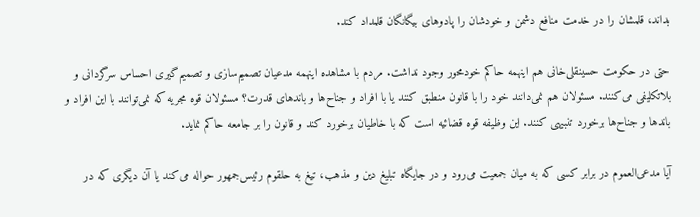بداند، قلمشان را در خدمت منافع دشمن و خودشان را پادو‌های بیگانگان قلمداد کند.

حتی در حکومت حسینقلی‌خانی هم اینهمه حاکم خودمحور وجود نداشت. مردم با مشاهده اینهمه مدعیان تصمیم‌سازی و تصمیم‌گیری احساس سرگردانی و بلاتکلیفی می‌کنند. مسئولان هم نمی‌دانند خود را با قانون منطبق کنند یا با افراد و جناح‌ها و باند‌های قدرت؟ مسئولان قوه مجریه که نمی‌توانند با این افراد و باند‌ها و جناح‌ها برخورد تنبیهی کنند. این وظیفه قوه قضائیه است که با خاطیان برخورد کند و قانون را بر جامعه حاکم نماید.

آیا مدعی‌العموم در برابر کسی که به میان جمعیت می‌رود و در جایگاه تبلیغ دین و مذهب، تیغ به حلقوم رئیس‌جمهور حواله می‌کند یا آن دیگری که در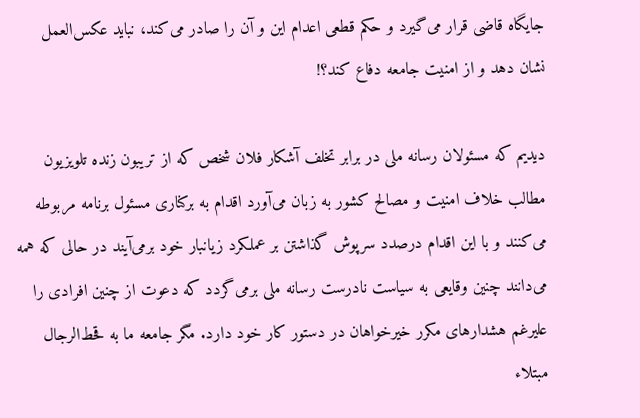جایگاه قاضی قرار می‌گیرد و حکم قطعی اعدام این و آن را صادر می‌کند، نباید عکس‌العمل نشان دهد و از امنیت جامعه دفاع کند؟!

دیدیم که مسئولان رسانه ملی در برابر تخلف آشکار فلان شخص که از تریبون زنده تلویزیون مطالب خلاف امنیت و مصالح کشور به زبان می‌آورد اقدام به برکناری مسئول برنامه مربوطه می‌کنند و با این اقدام درصدد سرپوش گذاشتن بر عملکرد زیانبار خود برمی‌آیند در حالی که همه می‌دانند چنین وقایعی به سیاست نادرست رسانه ملی برمی‌گردد که دعوت از چنین افرادی را علیرغم هشدار‌های مکرر خیرخواهان در دستور کار خود دارد. مگر جامعه ما به قحط‌الرجال مبتلاء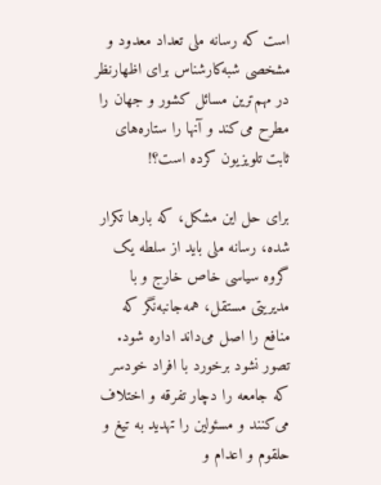است که رسانه ملی تعداد معدود و مشخصی شبه‌کارشناس برای اظهارنظر در مهم‌ترین مسائل کشور و جهان را مطرح می‌کند و آنها را ستاره‌های ثابت تلویزیون کرده است؟!

برای حل این مشکل، که بار‌ها تکرار شده، رسانه ملی باید از سلطه یک گروه سیاسی خاص خارج و با مدیریتی مستقل، همه‌جانبه‌نگر که منافع را اصل می‌داند اداره شود. تصور نشود برخورد با افراد خودسر که جامعه را دچار تفرقه و اختلاف می‌کنند و مسئولین را تهدید به تیغ و حلقوم و اعدام و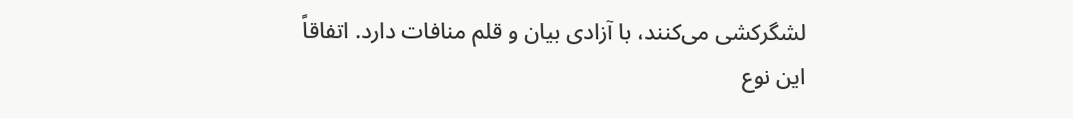لشگرکشی می‌کنند، با آزادی بیان و قلم منافات دارد. اتفاقاً این نوع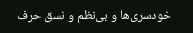خودسری‌ها و بی‌نظم و نسق حرف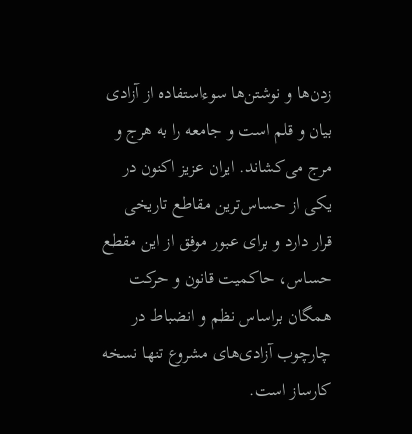زدن‌ها و نوشتن‌ها سوء‌استفاده از آزادی بیان و قلم است و جامعه را به هرج و مرج می‌کشاند. ایران عزیز اکنون در یکی از حساس‌ترین مقاطع تاریخی قرار دارد و برای عبور موفق از این مقطع حساس، حاکمیت قانون و حرکت همگان براساس نظم و انضباط در چارچوب آزادی‌های مشروع تنها نسخه کارساز است.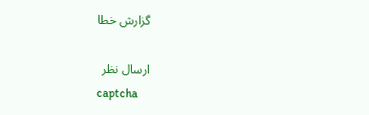گزارش خطا

ارسال نظر
captcha